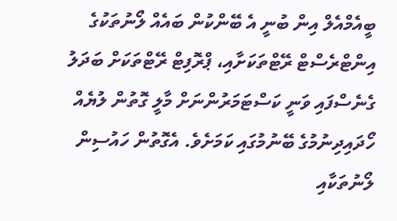ބީއެމްއެލް އިން ބުނީ އެ ބޭންކުން ބައެއް ލޯނުތަކުގެ އިންޓްރެސްޓް ރޭޓްތަކަށާއި، ޕްރޮފިޓް ރޭޓްތަކަށް ބަދަލު ގެނެސްފައި ވަނީ ކަސްޓަމަރުންނަށް މާލީ ގޮތުން ލުޔެއް ހޯދައިދިނުމުގެ ބޭނުމުގައި ކަމަށެވެ. އެގޮތުން ހައުސިން ލޯނުތަކާއި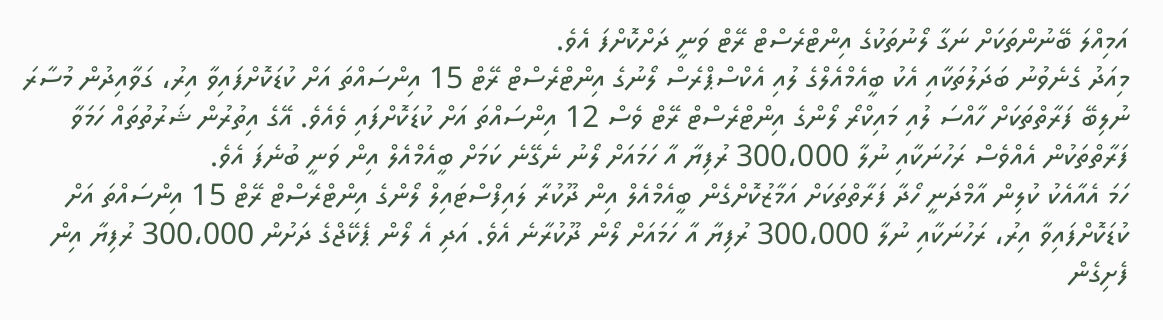އަމިއްލަ ބޭނުންތަކަށް ނަގާ ލޯނުތަކުގެ އިންޓްރެސްޓް ރޭޓް ވަނީ ދަށްކޮށްފަ އެވެ.
މިއަދު ގެނެވުނު ބަދަލުތަކާއި އެކު ބީއެމްއެލްގެ ލުއި އެކްސްޕްރެސް ލޯނުގެ އިންޓްރެސްޓް ރޭޓް 15 އިންސައްތަ އަށް ކުޑަކޮށްފައިވާ އިރު، ގަވާއިދުން މުސާރަ ނުލިބޭ ފަރާތްތަކަށް ހާއްސަ ލުއި މައިކްރޯ ލޯންގެ އިންޓްރެސްޓް ރޭޓް ވެސް 12 އިންސައްތަ އަށް ކުޑަކޮށްފައި ވެއެވެ. އޭގެ އިތުރުން ޝަރުތުތައް ހަމަވާ ފަރާތްތަކުން އެއްވެސް ރަހުނަކާއި ނުލާ 300،000 ރުފިޔާ އާ ހަމައަށް ލޯނު ނެގޭނެ ކަމަށް ބީއެމްއެލް އިން ވަނީ ބުނެފަ އެވެ.
ހަމަ އެއާއެކު ކުލިން އާމްދަނީ ހޯދާ ފަރާތްތަކަށް އަމާޒުކޮށްގެން ބީއެމްއެލް އިން ދޫކުރާ ލައިފްސްޓައިލް ލޯންގެ އިންޓްރެސްޓް ރޭޓް 15 އިންސައްތަ އަށް ކުޑަކޮށްފައިވާ އިރު، ރަހުނަކާއި ނުލާ 300،000 ރުފިޔާ އާ ހަމައަށް ލޯން ދޫކުރާނެ އެވެ. އަދި އެ ލޯން ޕެކޭޖްގެ ދަށުން 300،000 ރުފިޔާ އިން ފެށިގެން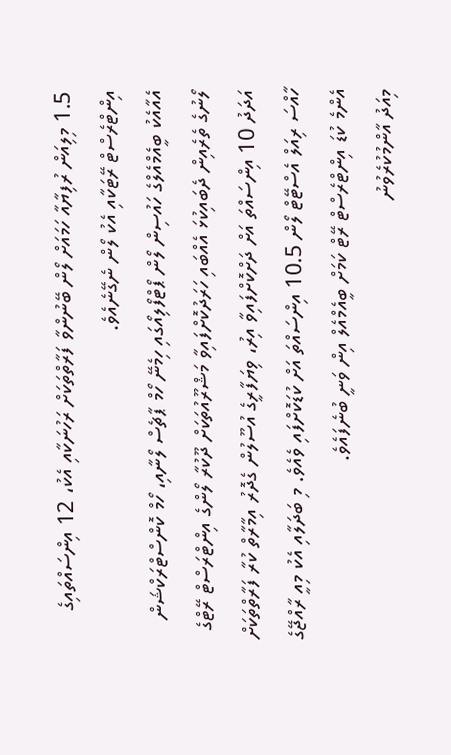1.5 މިލިއަން ރުފިޔާއާ ހަމައަށް ލޯން ބޭނުންވާ ފަރާތްތަކަށް ރަހުނަކާއި އެކު، 12 އިންސައްތައިގެ އިންޓްރެސްޓް ރޭޓަކާއި އެކު ލޯން ނެގޭނެއެވެ.
އެއާއެކު ބީއެމްއެލްގެ ހައުސިން ލޯން ޕޯޓްފޯލިއޯގައި ހިމެނޭ ހޯމް ޕާޗެސް ލޯނާއި، ހޯމް ކޮންސްޓްރަކްޝަން ލޯނުގެ ތެރެއިން ދެބައިކުޅަ އެއްބައި ހަރަދުކޮށްފައިވާ މަޝްރޫއުތަކަށް ދޫކުރާ ލޯންގެ އިންޓްރަސްޓް ރޭޓްގެ އަދަދު 10 އިންސައްތަ އަށް ދަށްކޮށްފައިވާ އިރު، ވިޔަފާރީގެ އުސޫލުން ގެދޮރު އިމާރާތް ކުރާ ފަރާތްތަކަށް ހާއްސަ ރިއަލް އެސްޓޭޓް ލޯން 10.5 އިންސައްތަ އަށް ކުޑަކޮށްފައި ވެއެވެ. މި ބަދަލާއި އެކު މިއީ ރާއްޖޭގެ އެންމެ ކުޑަ އިންޓްރެސްޓް ރޭޓް ކަމަށް ބީއެމްއެލް އިން ވަނީ ބުނެފައެވެ.
މިއަދު އާންމުކުރެވުނު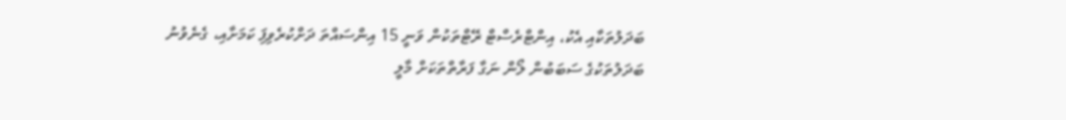ބަދަލުތަކާއި އެކު، އިންޓްރެސްޓް ރޭޓްތަކުން ވަނީ 15 އިންސައްތަ ދަށްކުރެވިފަި ކަމަށާއި، ގެނެވުނު ބަދަލުތަކުގެ ސަބަބުން ލޯން ނަގާ ފަރާތްތަކަށް މާލީ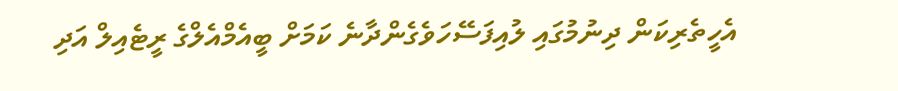އެހީތެރިކަން ދިނުމުގައި ލުއިފަސޭހަވެގެންދާނެ ކަމަށް ބީއެމްއެލްގެ ރީޓެއިލް އަދި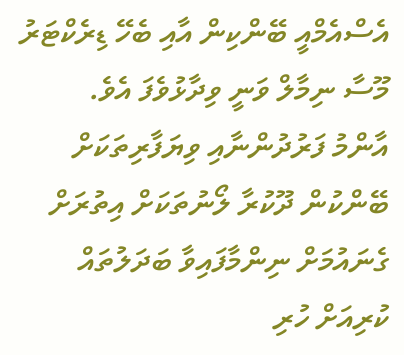އެސްއެމްއީ ބޭންކިން އާއި ބެހޭ ޑިރެކްޓަރު މޫސާ ނިމާލް ވަނީ ވިދާޅުވެފަ އެވެ.
އާންމު ފަރުދުންނާއި ވިޔަފާރިތަކަށް ބޭންކުން ދޫކުރާ ލޯނުތަކަށް އިތުރަށް ގެނައުމަށް ނިންމާފައިވާ ބަދަލުތައް ކުރިއަށް ހުރި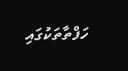ހަފްތާތަކުގައި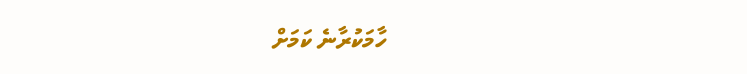ހާމަކުރާނެ ކަމަށް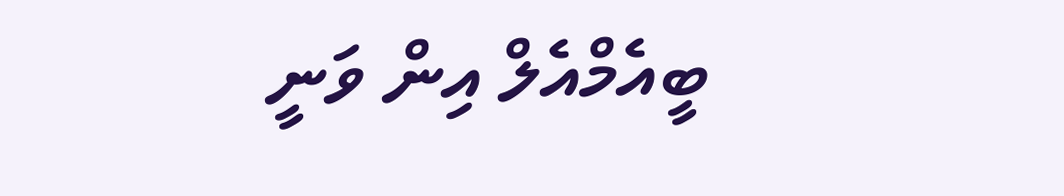ބީއެމްއެލް އިން ވަނީ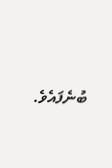ބުނެފައެވެ.